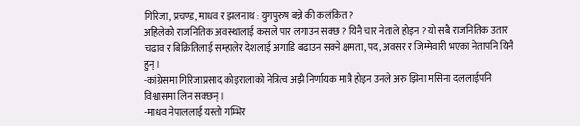गिरिजा, प्रचण्ड, माधव र झलनाथ : युगपुरुष बन्ने की कलंकित ?
अहिलेको राजनितिक अवस्थालाई कसले पार लगाउन सक्छ ? यिनै चार नेताले होइन ? यो सबै राजनितिक उतार चढाव र बिक्रितिलाई सम्हालेर देशलाई अगाडि बढाउन सक्ने क्षमता, पद, अवसर र जिम्मेवारी भएका नेतापनि यिनै हुन् ।
-कांग्रेसमा गिरिजाप्रसाद कोइरालाको नेत्रित्व अझै निर्णायक मात्रै होइन उनले अरु झिना मसिना दललाईपनि विश्वासमा लिन सक्छन् ।
-माधव नेपाललाई यस्तो गम्भिर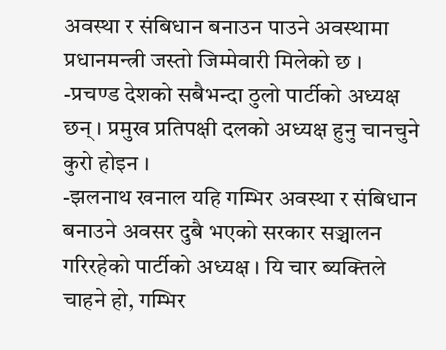अवस्था र संबिधान बनाउन पाउने अवस्थामा प्रधानमन्त्री जस्तो जिम्मेवारी मिलेको छ ।
-प्रचण्ड देशको सबैभन्दा ठुलो पार्टीको अध्यक्ष छन्। प्रमुख प्रतिपक्षी दलको अध्यक्ष हुनु चानचुने कुरो होइन ।
-झलनाथ खनाल यहि गम्भिर अवस्था र संबिधान बनाउने अवसर दुबै भएको सरकार सञ्चालन गरिरहेको पार्टीको अध्यक्ष । यि चार ब्यक्तिले चाहने हो, गम्भिर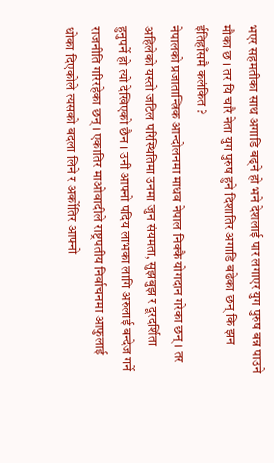भएर सहमतीका साथ अगाडि बढ्ने हो भने देशलाई पार लगाएर युग पुरुष बन्न पाउने मौका छ । तर यि चारै नेता युग पुरुष हुने दिशातिर अगाडि बढेका छन् कि झन ईतिहाँसमै कलंकित ?
नेपालको प्रजातान्त्रिक आन्दोलनमा माधव नेपाल निक्कै योगदान गरेका छन् । तर अहिलेको यस्तो जटिल परिस्थितिमा उनमा जुन संयमता, सुझबुझ र दूरदर्शिता हुनुपर्ने हो त्यो देखिएको छैन । उनी आफ्नो पदिय लाभका लागि अरुलाई बन्देज गर्ने राजनीति गरिरहेका छन् । एकातिर माओवादीले राष्ट्रपतीय निर्वाचनमा आफुलाई धोका दिएकोले त्यसको बदला लिने र अर्कोतिर आफ्नो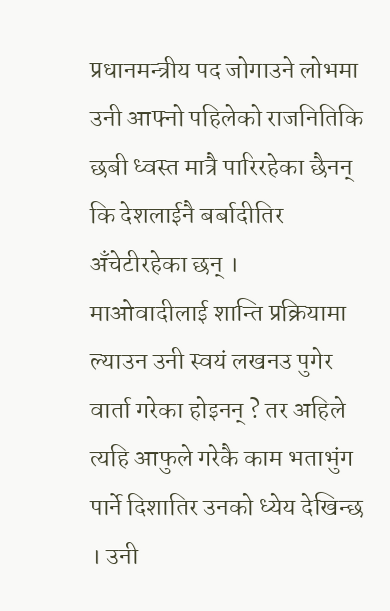प्रधानमन्त्रीय पद जोगाउने लोभमा उनी आफ्नो पहिलेको राजनितिकि छबी ध्वस्त मात्रै पारिरहेका छैनन् कि देशलाईनै बर्बादीतिर अँचेटीरहेका छन् ।
माओवादीलाई शान्ति प्रक्रियामा ल्याउन उनी स्वयं लखनउ पुगेर वार्ता गरेका होइनन् ? तर अहिले त्यहि आफुले गरेकै काम भताभुंग पार्ने दिशातिर उनको ध्येय देखिन्छ । उनी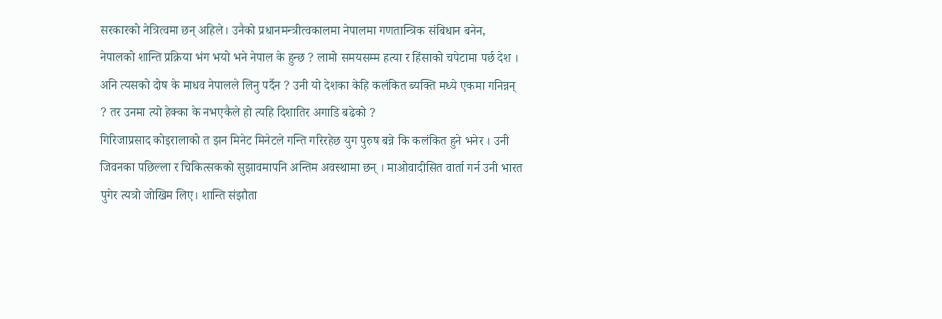सरकारको नेत्रित्वमा छन् अहिले। उनैको प्रधानमन्त्रीत्वकालमा नेपालमा गणतान्त्रिक संबिधान बनेन, नेपालको शान्ति प्रक्रिया भंग भयो भने नेपाल के हुन्छ ? लामो समयसम्म हत्या र हिंसाको चपेटामा पर्छ देश । अनि त्यसको दोष के माधव नेपालले लिनु पर्दैन ? उनी यो देशका केहि कलंकित ब्यक्ति मध्ये एकमा गनिन्नन् ? तर उनमा त्यो हेक्का के नभएकैले हो त्यहि दिशातिर अगाडि बढेको ?
गिरिजाप्रसाद कोइरालाको त झन मिनेट मिनेटले गन्ति गरिरहेछ युग पुरुष बन्ने कि कलंकित हुने भनेर । उनी जिवनका पछिल्ला र चिकित्सकको सुझावमापनि अन्तिम अवस्थामा छन् । माओवादीसित वार्ता गर्न उनी भारत पुगेर त्यत्रो जोखिम लिए। शान्ति संझौता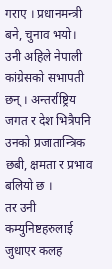गराए । प्रधानमन्त्री बने, चुनाव भयो। उनी अहिले नेपाली कांग्रेसको सभापती छन् । अन्तर्राष्ट्रिय जगत र देश भित्रैपनि उनको प्रजातान्त्रिक छबी, क्षमता र प्रभाव बलियो छ ।
तर उनी कम्युनिष्टहरुलाई जुधाएर कलह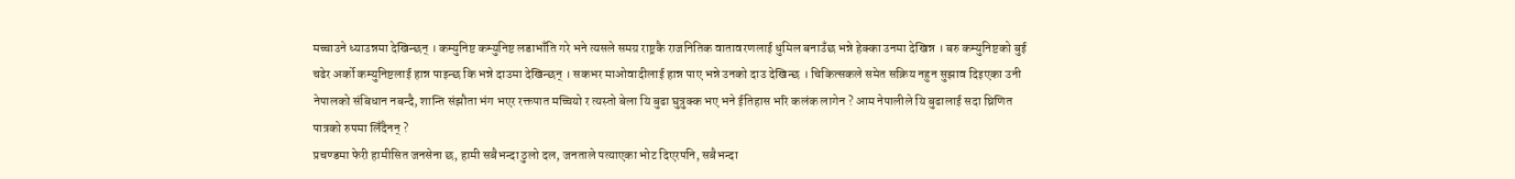मच्चाउने ध्याउन्नमा देखिन्छन् । कम्युनिष्ट कम्युनिष्ट लडाभाँति गरे भने त्यसले समग्र राष्ट्रकै राजनितिक वातावरणलाई धुमिल बनाउँछ भन्ने हेक्का उनमा देखिन्न । बरु कम्युनिष्टको बुई चढेर अर्को कम्युनिष्टलाई हान्न पाइन्छ कि भन्ने दाउमा देखिन्छन् । सकभर माओवादीलाई हान्न पाए भन्ने उनको दाउ देखिन्छ । चिकित्सकले समेत सक्रिय नहुन सुझाव दिइएका उनी नेपालको संबिधान नबन्दै, शान्ति संझौता भंग भएर रक्तपात मच्चियो र त्यस्तो बेला यि बुढा घुत्रुक्क भए भने ईतिहास भरि कलंक लागेन ? आम नेपालीले यि बुढालाई सदा घ्रिणित पात्रको रुपमा लिँदैनन् ?
प्रचण्डमा फेरी हामीसित जनसेना छ, हामी सबैभन्दा ठुलो दल, जनताले पत्याएका भोट दिएरपनि, सबैभन्दा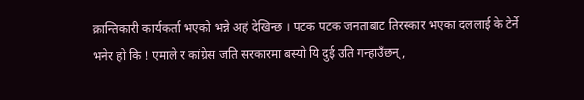क्रान्तिकारी कार्यकर्ता भएको भन्ने अहं देखिन्छ । पटक पटक जनताबाट तिरस्कार भएका दललाई के टेर्ने भनेर हो कि ! एमाले र कांग्रेस जति सरकारमा बस्यो यि दुई उति गन्हाउँछन्,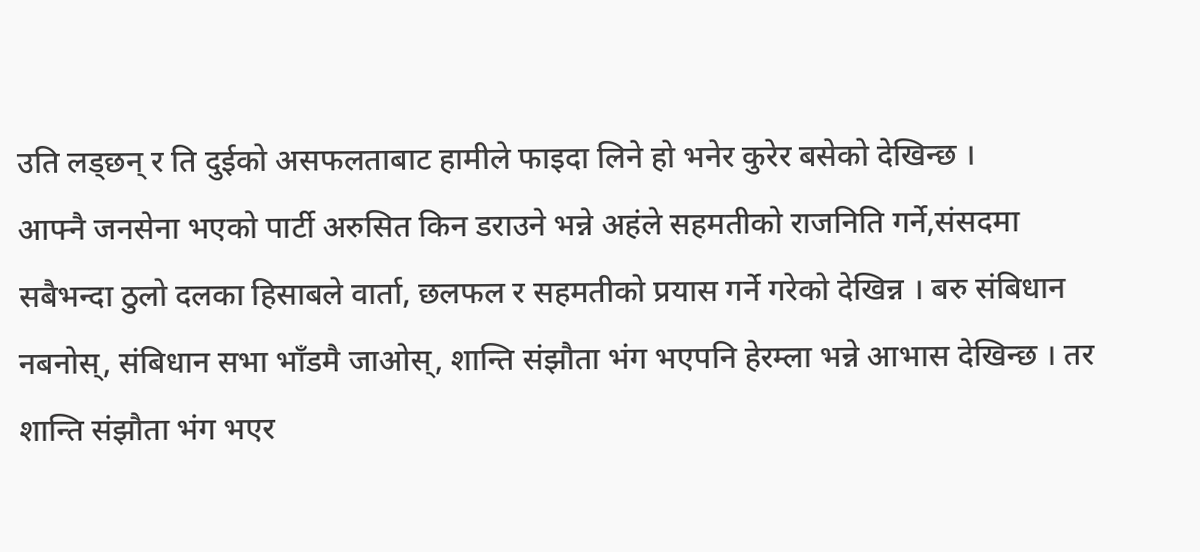उति लड्छन् र ति दुईको असफलताबाट हामीले फाइदा लिने हो भनेर कुरेर बसेको देखिन्छ ।
आफ्नै जनसेना भएको पार्टी अरुसित किन डराउने भन्ने अहंले सहमतीको राजनिति गर्ने,संसदमा सबैभन्दा ठुलो दलका हिसाबले वार्ता, छलफल र सहमतीको प्रयास गर्ने गरेको देखिन्न । बरु संबिधान नबनोस्, संबिधान सभा भाँडमै जाओस्, शान्ति संझौता भंग भएपनि हेरम्ला भन्ने आभास देखिन्छ । तर शान्ति संझौता भंग भएर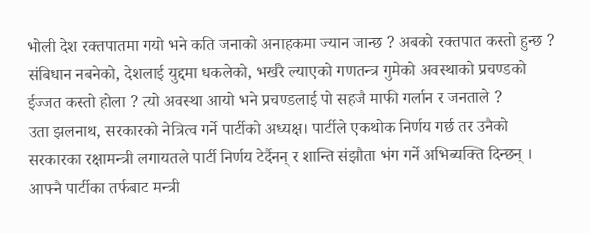भोली देश रक्तपातमा गयो भने कति जनाको अनाहकमा ज्यान जान्छ ? अबको रक्तपात कस्तो हुन्छ ? संबिधान नबनेको, देशलाई युद्दमा धकलेको, भर्खरै ल्याएको गणतन्त्र गुमेको अवस्थाको प्रचण्डको ईज्जत कस्तो होला ? त्यो अवस्था आयो भने प्रचण्डलाई पो सहजै माफी गर्लान र जनताले ?
उता झलनाथ, सरकारको नेत्रित्व गर्ने पार्टीको अध्यक्ष। पार्टीले एकथोक निर्णय गर्छ तर उनैको सरकारका रक्षामन्त्री लगायतले पार्टी निर्णय टेर्दैनन् र शान्ति संझौता भंग गर्ने अभिब्यक्ति दिन्छन् । आफ्नै पार्टीका तर्फबाट मन्त्री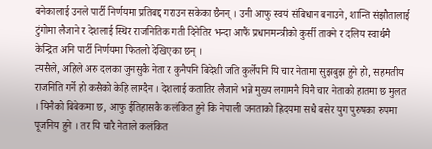बनेकालाई उनले पार्टी निर्णयमा प्रतिबद्द गराउन सकेका छैनन् । उनी आफु स्वयं संबिधान बनाउने, शान्ति संझौतालाई टुंगोमा लैजाने र देशलाई स्थिर राजनितिक गती दिनेतिर भन्दा आफैं प्रधानमन्त्रीको कुर्सी ताक्ने र दलिय स्वार्थमै केन्द्रित अनि पार्टी निर्णयमा फितलो देखिएका छन् ।
त्यसैले, अहिले अरु दलका जुनसुकै नेता र कुनैपनि बिदेशी जति कुर्लेपनि यि चार नेतामा सुझबुझ हुने हो, सहमतीय राजनिति गर्ने हो कसैको केहि लाग्दैन । देशलाई कतातिर लैजाने भन्ने मुख्य लगामनै यिनै चार नेताको हातमा छ मुलत । यिनैको बिबेकमा छ, आफु ईतिहासकै कलंकित हुने कि नेपाली जनताको ह्रिदयमा सधै बसेर युग पुरुषका रुपमा पूजनिय हुने । तर यि चारै नेताले कलंकित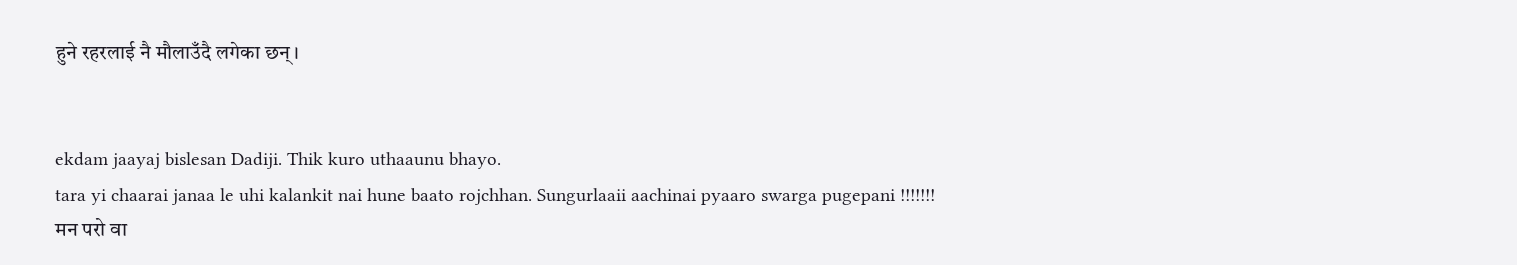हुने रहरलाई नै मौलाउँदै लगेका छन्।


ekdam jaayaj bislesan Dadiji. Thik kuro uthaaunu bhayo.
tara yi chaarai janaa le uhi kalankit nai hune baato rojchhan. Sungurlaaii aachinai pyaaro swarga pugepani !!!!!!!
मन परो वा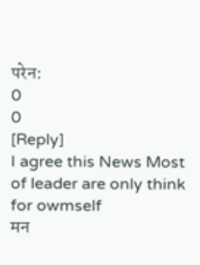परेन:
0
0
[Reply]
I agree this News Most of leader are only think for owmself
मन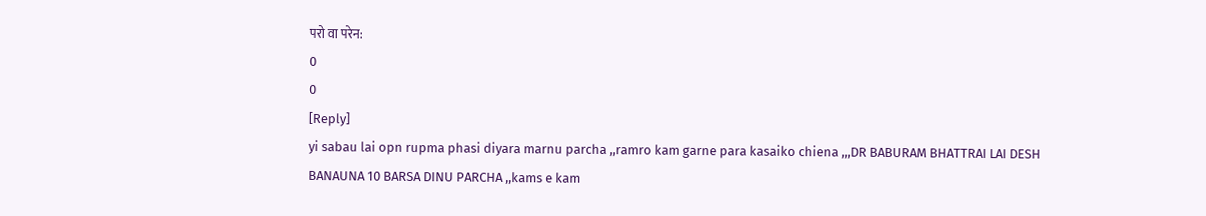परो वा परेन:
0
0
[Reply]
yi sabau lai opn rupma phasi diyara marnu parcha ,,ramro kam garne para kasaiko chiena ,,,DR BABURAM BHATTRAI LAI DESH BANAUNA 10 BARSA DINU PARCHA ,,kams e kam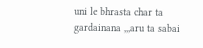uni le bhrasta char ta gardainana ,,,aru ta sabai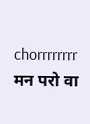chorrrrrrrr
मन परो वा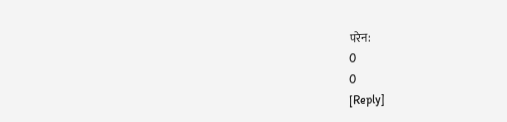परेन:
0
0
[Reply]